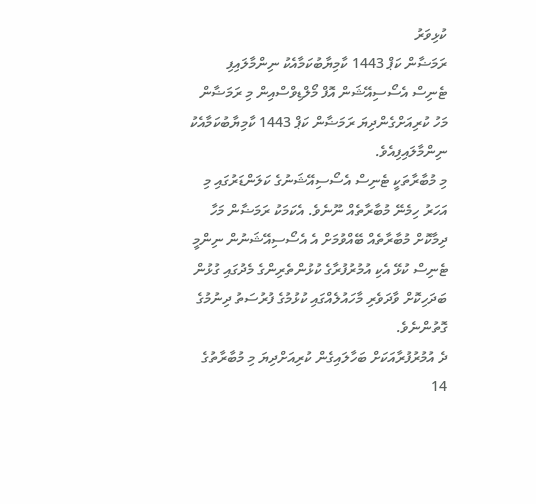ކުޅިވަރު
ރަމަޟާން ކަޕް 1443 ކާމިޔާބުކަމާއެކު ނިންމާލައިފި
ޓެނިސް އެސޯސިއޭޝަން އޮފް މޯލްޑިވްސްއިން މި ރަމަޟާން މަހު ކުރިއަށްގެންދިޔަ ރަމަޟާން ކަޕް 1443 ކާމިޔާބުކަމާއެކު ނިންމާލައިފިއެވެ.
މި މުބާރާތަކީ ޓެނިސް އެސޯސިއޭޝަނުގެ ކަލަންޑަރުގައި މި އަހަރު ހިމެނޭ މުބާރާތެއް ނޫނެވެ. އެކަމަކު ރަމަޟާން މަހާ ދިމާކޮށް މުބާރާތެއް ބޭއްވުމަށް އެ އެސޯސިއޭޝަނުން ނިންމީ ޓެނިސް ކުޅޭ އެކި އުމުރުފުރާގެ ކުޅުންތެރިންގެ މެދުގައި ގުޅުން ބަދަހިކޮށް ވާދަވެރި މާހައުލެއްގައި ކުޅުމުގެ ފުރުސަތު ދިނުމުގެ ގޮތުންނެވެ.
ދެ އުމުރުފުރާއަކަށް ބަހާލައިގެން ކުރިއަށްދިޔަ މި މުބާރާތުގެ 14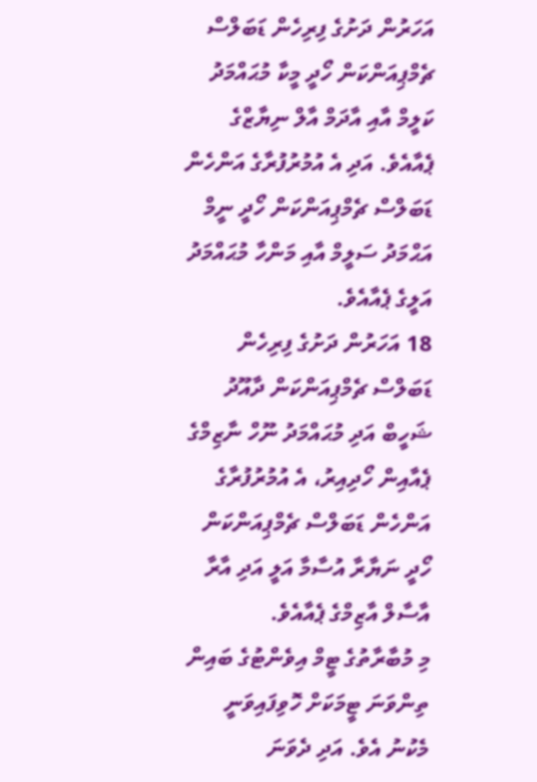އަހަރުން ދަށުގެ ފިރިހެން ޑަބަލްސް ޗެމްޕިއަންކަން ހޯދީ މީކާ މުޙައްމަދު ކަލީމް އާއި އާދަމް އާލް ނިޔާޒްގެ ޕެއާއެވެ. އަދި އެ އުމުރުފުރާގެ އަންހެން ޑަބަލްސް ޗެމްޕިއަންކަން ހޯދީ ނީމް އަޙްމަދު ސަލީމް އާއި މަންހާ މުޙައްމަދު އަލީގެ ޕެއާއެވެ.
18 އަހަރުން ދަށުގެ ފިރިހެން ޑަބަލްސް ޗެމްޕިއަންކަން ދާއޫދު ޝަހީބް އަދި މުޙައްމަދު ނޫހް ނާޒިމްގެ ޕެއާއިން ހޯދިއިރު، އެ އުމުރުފުރާގެ އަންހެން ޑަބަލްސް ޗެމްޕިއަންކަން ހޯދީ ނަޔާރާ އުސާމާ އަލީ އަދި އާރާ އާސާލް އާޒިމްގެ ޕެއާއެވެ.
މި މުބާރާތުގެ ޓީމް އިވެންޓުގެ ބައިން ތިންވަނަ ޓީމަކަށް ހޮވިފައިވަނީ މެކުނު އެވެ. އަދި ދެވަނަ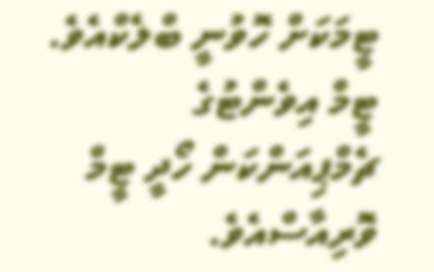ޓީމަކަށް ހޮވުނީ ބްލެކްއެވެ. ޓީމް އިވެންޓުގެ ޗެމްޕިއަންކަން ހޯދީ ޓީމް ވޮރިއާސްއެވެ.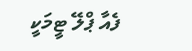ފެއާ ޕްލޭ ޓީމަކީ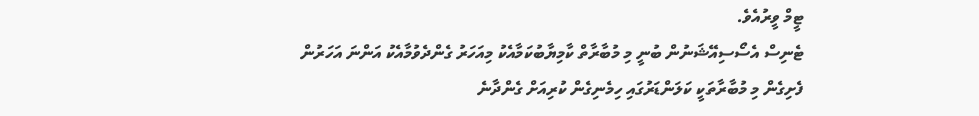ޓީމް ވީރުއެވެ.
ޓެނިސް އެސޯސިއޭޝަނުން ބުނީ މި މުބާރާތް ކާމިޔާބުކަމާއެކު މިއަހަރު ގެންދެވުމާއެކު އަންނަ އަހަރުން ފެށިގެން މި މުބާރާތަކީ ކަލަންޑަރުގައި ހިމެނިގެން ކުރިއަށް ގެންދާނެ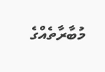މުބާރާތެއްގެ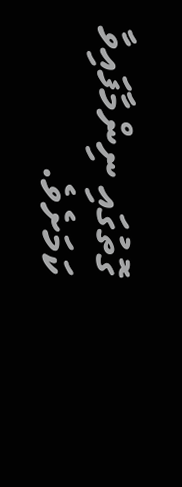ގޮތުގައި ނިންމާފައިވާ ކަމަށެވެ.